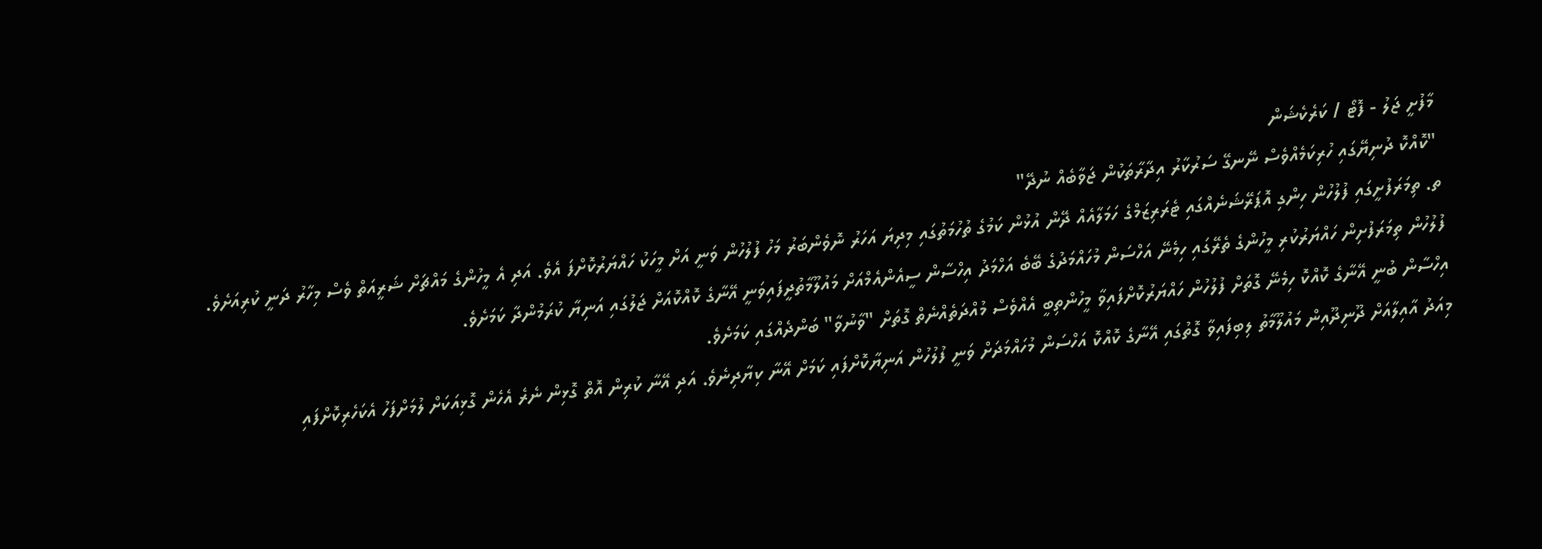މާފުށީ ޖަލު - ފޮޓޯ / ކަރެކެޝަން
"ކޮއްކޮ ދުނިޔޭގައި ހުރިކަމެއްވެސް ނޭނގޭ ސަރުކާރު އިދާރާތަކުން ޖަވާބެއް ނުދޭ"
ތ. ތިމަރަފުށީގައި ފުލުހުން ހިންގި އޮޕަރޭޝަނެއްގައި ޓެރަރިޒަމްގެ ހަމަލާއެއް ދޭން އުޅުން ކަމުގެ ތުހުމަތުގައި މިދިޔަ އަހަރު ނޮވެންބަރު މަހު ފުލުހުން ވަނީ އަށް މީހަކު ހައްޔަރުކޮށްފަ އެވެ. އަދި އެ މީހުންގެ މައްޗަށް ޝަރީއަތް ވެސް މިހާރު ދަނީ ކުރިއަށެވެ.
ފުލުހުން ތިމަރަފުށިން ހައްޔަރުކުރި މީހުންގެ ތެރޭގައި ހިމެނޭ އަހްސަން މުހައްމަދުގެ ބޭބެ އަހްމަދު އިހްސާން ސީއެންއެމްއަށް މައުލޫމާތުދީފައިވަނީ އޭނާގެ ކޮއްކޮއަށް ޖަލުގައި އަނިޔާ ކުރަމުންދާ ކަމަށެވެ.
އިހްސާން ބުނީ އޭނާގެ ކޮއްކޮ ހިމެނޭ ގޮތަށް ފުލުހުން ހައްޔަރުކޮށްފައިވާ މީހުންތިބީ އެއްވެސް މުއްދަތެއްނެތް ގޮތަށް "ވާނުވާ" ބަންދެއްގައި ކަމަށެވެ.
މިއަދު އާއިލާއަށް ދޫނިދޫއިން މައުލޫމާތު ލިބިފައިވާ ގޮތުގައި އޭނާގެ ކޮއްކޮ އަހްސަން މުހައްމަދަށް ވަނީ ފުލުހުން އަނިޔާކޮށްފައި ކަމަށް އޭނާ ކިޔާދިނެވެ. އަދި އޭނާ ކުރިން އޮތް ގޮޅިން ނެރެ އެހެން ގޮޅިއަކަށް ލުމަށްފަހު އެކަހެރިކޮށްފައި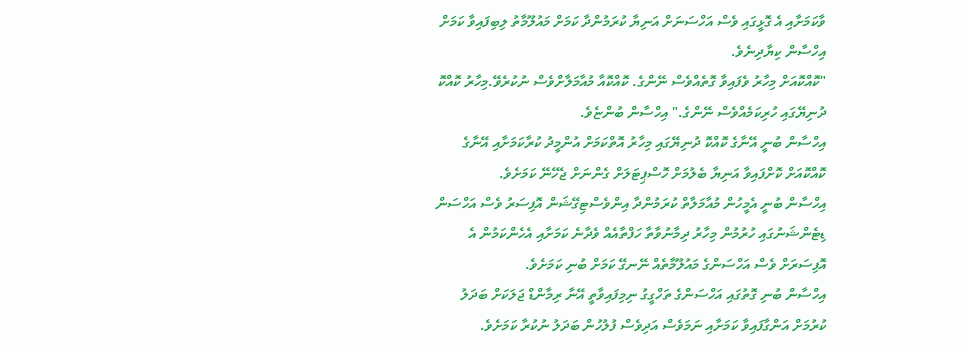ވާކަމަށާއި އެ ގޮޅީގައި ވެސް އަހްސަނަށް އަނިޔާ ކުރަމުންދާ ކަމަށް މައުލޫމާތު ލިބިފައިވާ ކަމަށް އިހްސާން ކިޔާދިނެވެ.
"ކޮއްކޮއަށް މިހާރު ވެފައިވާ ގޮތެއްވެސް ނޭންގެ. ކޮއްކޮއާ މުއާމަލާށްވެސް ނުކުރެވޭ.މިހާރު ކޮއްކޮ ދުނިޔޭގައި ހުރިކަމެއްވެސް ނޭންގެ." އިހްސާން ބުންޏެވެ.
އިހްސާން ބުނީ އޭނާގެ ކޮއްކޮ ދުނިޔޭގައި މިހާރު އޮތްކަމަށް އުންމީދު ކުރާކަމަށާއި އޭނާގެ ކޮއްކޮއަށް ކޮށްފައިވާ އަނިޔާ ބެލުމަށް ހޮސްޕިޓަލަށް ގެންނަށް ޖެހޭނޭ ކަމަށެވެ.
އިހްސާން ބުނީ އެމީހުން މުއާމަލާތް ކުރަމުންދާ އިންވެސްޓިގޭޝަން އޮފިސަރު ވެސް އަހްސަން ޑިޓެންޝަނުގައި ހުރުމުން މިހާރު ދިމާނުވާތާ ހަފްތާއެއް ވެދާނެ ކަމަށާއި އެހެންކަމުން އެ އޮފިސަރަށް ވެސް އަހްސަންގެ މައުލޫމާތެއް ނޭނގޭ ކަމަށް ބުނި ކަމަށެވެ.
އިހްސާން ބުނި ގޮތުގައި އަހްސަންގެ ތަހްގީގު ނިމިފައިވާތީ އޭނާ ރިމާންޑް ޖަލަކަށް ބަދަލު ކުރުމަށް އަންގާފައިވާ ކަމަށާއި ނަމަވެސް އަދިވެސް ފުލުހުން ބަދަލު ނުކުރާ ކަމަށެވެ.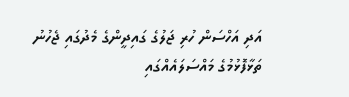އަދި އަހްސަން ހުރި ޖަލުގެ ގައިދީންގެ މެދުގައި ޖެހުނު ތަޅާފޮޅުމުގެ މައްސަލައެއްގައި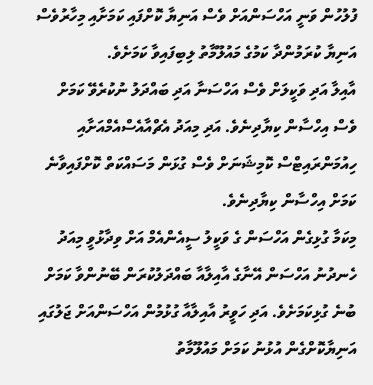ފުލުހުން ވަނީ އަހްސަންއަށް ވެސް އަނިޔާ ކޮށްފައި ކަމަށާއި މިހާރުވެސް އަނިޔާ ކުރަމުންދާ ކަމުގެ މައުލޫމާތު ލިބިފައިވާ ކަމަށެވެ.
އާއިލާ އަދި ވަކީލަށް ވެސް އަހްސަނާ އަދި ބައްދަލު ނުކުރެވޭ ކަމަށް ވެސް އިހްސާން ކިޔާދިނެވެ. އަދި މިއަދު އެޗްއާއެސްއެމްއަށާއި ހިއުމަންރައިޓްސް ކޮމިޝަނަށް ވެސް ގުޅަން މަސައްކަތް ކޮށްފައިވާނެ ކަމަށް އިހްސާން ކިޔާދިނެވެ.
މިކަމާ ގުޅިގެން އަހްސަން ގެ ވަކީލު ސީއެންއެމް އަށް ވިދާޅުވީ މިއަދު ހެނދުނު އަހްސަން އޭނާގެ އާއިލާއާ ބައްދަލުކުރަން ބޭނުންވާ ކަމަށް ބުނެ ގުޅިކަމަށެވެ. އަދި ހަވީރު އާއިލާއާ ގުޅުމުން އަހްސަންއަށް ޖަލުގައި އަނިޔާކޮށްގެން އުޅުނު ކަމަށް މައުލޫމާތު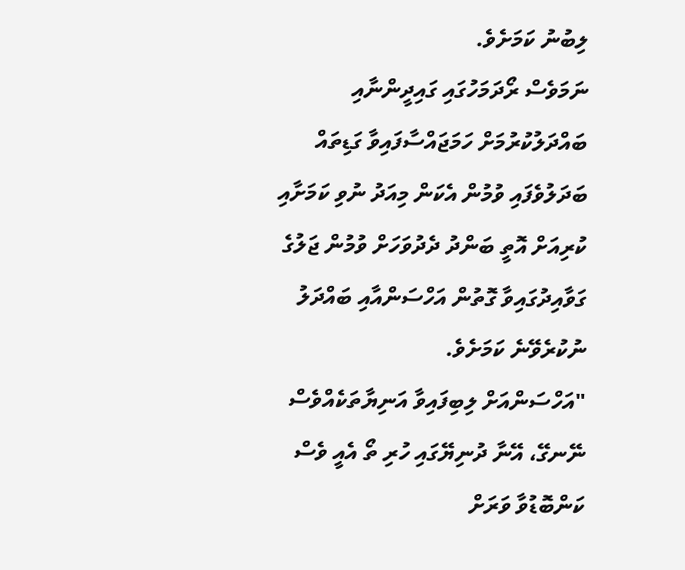ލިބުނު ކަމަށެވެ.
ނަމަވެސް ރޯދަމަހުގައި ގައިދީންނާއި ބައްދަލުކުރުމަށް ހަމަޖައްސާފައިވާ ގަޑިތައް ބަދަލުވެފައި ވުމުން އެކަން މިއަދު ނުވި ކަމަށާއި ކުރިއަށް އޮތީ ބަންދު ދެދުވަހަށް ވުމުން ޖަލުގެ ގަވާއިދުގައިވާ ގޮތުން އަހްސަންއާއި ބައްދަލު ނުކުރެވޭނެ ކަމަށެވެ.
"އަހްސަންއަށް ލިބިފައިވާ އަނިޔާތަކެއްވެސް ނޭނގޭ، އޭނާ ދުނިޔޭގައި ހުރި ތޯ އެއީ ވެސް ކަންބޮޑުވާ ވަރަށް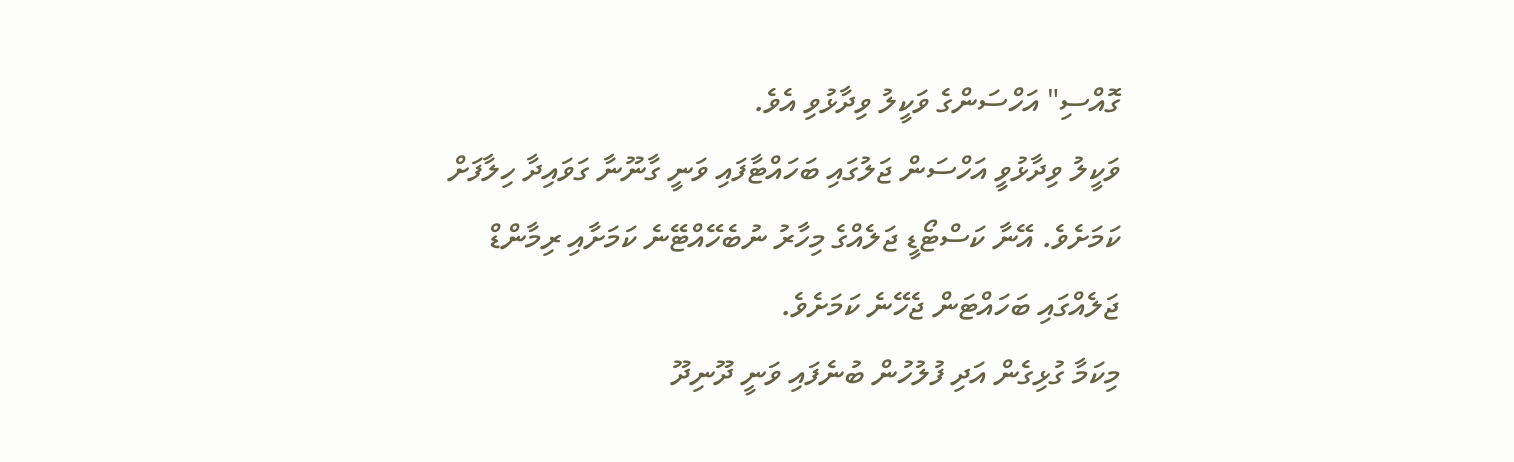ގޮއްސި" އަހްސަންގެ ވަކީލު ވިދާޅުވި އެވެ.
ވަކީލު ވިދާޅުވީ އަހްސަން ޖަލުގައި ބަހައްޓާފައި ވަނީ ގާނޫނާ ގަވައިދާ ހިލާފަށް ކަމަށެވެ. އޭނާ ކަސްޓޯޑީ ޖަލެއްގެ މިހާރު ނުބެހޭއްޓޭނެ ކަމަށާއި ރިމާންޑް ޖަލެއްގައި ބަހައްޓަން ޖެހޭނެ ކަމަށެވެ.
މިކަމާ ގުޅިގެން އަދި ފުލުހުން ބުނެފައި ވަނީ ދޫނިދޫ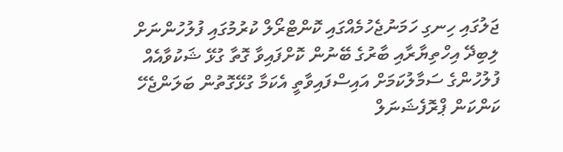ޖަލުގައި ހިނގި ހަމަނުޖެހުމެއްގައި ކޮންޓްރޯލް ކުރުމުގައި ފުލުހުންނަށް ލިބިދޭ އިހްތިޔާރާއި ބާރުގެ ބޭނުން ކޮށްފައިވާ ގޮތާ ގުޅޭ ޝަކުވާއެއް ފުލުހުންގެ ސަމާލުކަމަށް އައިސްފައިވާތީ އެކަމާ ގުޅޭގޮތުން ބަލަންޖެހޭ ކަންކަން ޕްރޮފެޝަނަލް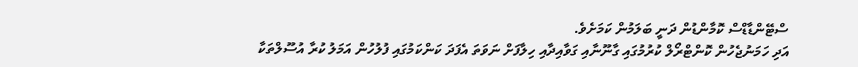ސްޓޭންޑާޑްސް ކޮމާންޑުން ދަނީ ބަލަމުން ކަމަށެވެ.
އަދި ހަމަނުޖެހުން ކޮންޓްރޯލް ކުރުމުގައި ގާނޫނާއި ގަވާއިދާއި ހިލާފަށް ނަވަތަ އެފަދަ ކަންކަމުގައި ފުލުހުން އަމަލު ކުރާ އުސޫލްތަކާ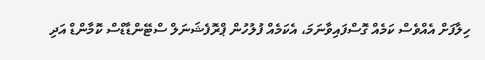ހިލާފަށް އެއްވެސް ކަމެއް ގޮސްފައިވާނަމަ، އެކަމެއް ފުލުހުން ޕްރޮފެޝަނަލް ސްޓޭންޑާޑްސް ކޮމާންޑް އަދި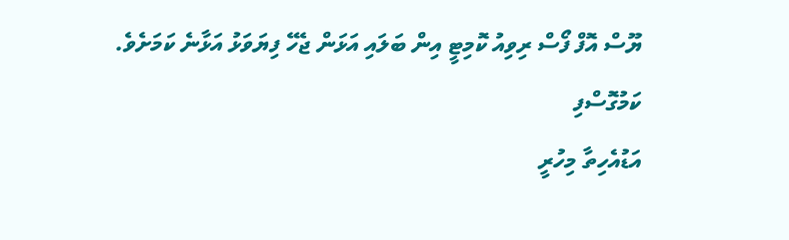ޔޫސް އޮފް ފޯސް ރިވިއު ކޮމިޓީ އިން ބަލައި އަޅަން ޖެހޭ ފިޔަވަޅު އަޅާނެ ކަމަށެވެ.
ކަމުގޮސްފި
އަޑުއެހިތާ މިހުރީ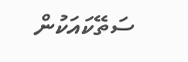ސަތޭކައަކުން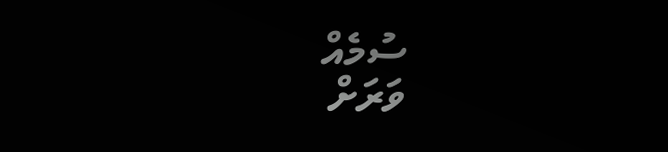ސުމެއް
ވަރަށް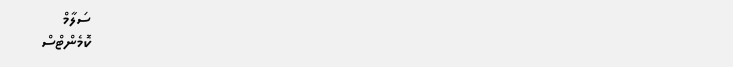ސަލާމް
ކޮމެންޓްސް